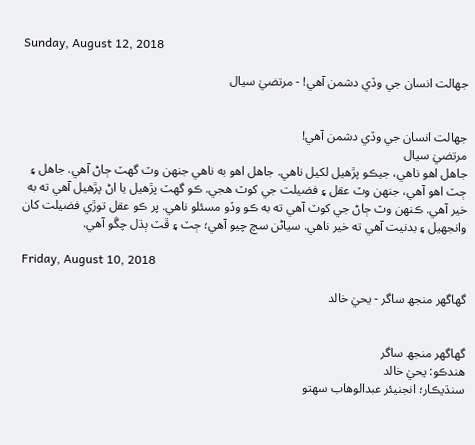Sunday, August 12, 2018

جهالت انسان جي وڏي دشمن آهي! - مرتضيٰ سيال


جهالت انسان جي وڏي دشمن آهي!
مرتضيٰ سيال
جاهل اهو ناهي، جيڪو پڙهيل لکيل ناهي. جاهل اهو به ناهي جنهن وٽ گهٽ ڄاڻ آهي. جاهل ۽ ڄٽ اهو آهي، جنهن وٽ عقل ۽ فضيلت جي کوٽ هجي. ڪو گهٽ پڙهيل يا اڻ پڙهيل آهي ته به خير آهي. ڪنهن وٽ ڄاڻ جي کوٽ آهي ته به ڪو وڏو مسئلو ناهي. پر ڪو عقل توڙي فضيلت کان وانجهيل ۽ بدنيت آهي ته خير ناهي. سياڻن سچ چيو آهي؛ ڄٽ ۽ ڦٽ ٻڌل چڱو آهي.

Friday, August 10, 2018

گھاگھر منجھ ساگر - يحيٰ خالد


گھاگھر منجھ ساگر
ھندڪو: يحيٰ خالد
سنڌيڪار؛ انجنيئر عبدالوھاب سھتو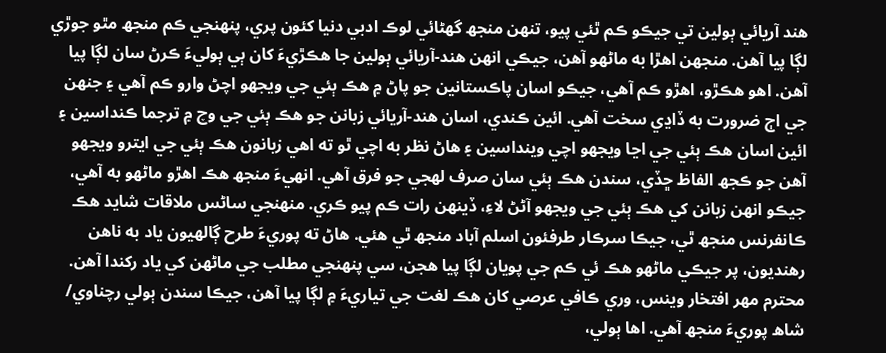ھند آريائي ٻولين تي جيڪو ڪم ٿئي پيو، تنھن منجھ گھڻائي لوڪ ادبي دنيا کئون پري، پنھنجي ڪم منجھ مٿو جوڙي لڳا پيا آھن. منجھن اھڙا به ماڻھو آھن، جيڪي انھن ھند-آريائي ٻولين جا ھڪڙيءَ کان ٻي ٻوليءَ ڪرڻ سان لڳا پيا آھن. اھو ھڪڙو، اھڙو ڪم آھي، جيڪو اسان پاڪستانين جو پاڻ ۾ ھڪ ٻئي جي ويجھو اچڻ وارو ڪم آھي ۽ جنھن جي اڄ ضرورت به ڏاڍي سخت آھي. ائين ڪندي، اسان ھند-آريائي زبانن جو ھڪ ٻئي جي وچ ۾ ترجما ڪنداسين ۽ ائين اسان ھڪ ٻئي جي اڃا ويجھو اچي وينداسين ۽ ھاڻ نظر به اچي ٿو ته اھي زبانون ھڪ ٻئي جي ايترو ويجھو آھن جو ڪجھ الفاظ ڇڏي، سندن ھڪ ٻئي سان صرف لھجي جو فرق آھي. انھيءَ منجھ ھڪ اھڙو ماڻھو به آھي، جيڪو انھن زبانن کي ھڪ ٻئي جي ويجھو آڻڻ لاءِ، ڏينھن رات ڪم پيو ڪري. منھنجي ساڻس ملاقات شايد ھڪ ڪانفرنس منجھ ٿي، جيڪا سرڪار طرفئون اسلم آباد منجھ ٿي ھئي. ھاڻ ته پوريءَ طرح ڳالھيون ياد به ناھن رھنديون، پر جيڪي ماڻھو ھڪ ئي ڪم جي پويان لڳا پيا ھجن، سي پنھنجي مطلب جي ماڻھن کي ياد رکندا آھن. محترم مھر افتخار وينس، وري ڪافي عرصي کان ھڪ لغت جي تياريءَ ۾ لڳا پيا آھن، جيڪا سندن ٻولي رچناوي/ شاھ پوريءَ منجھ آھي. اھا ٻولي،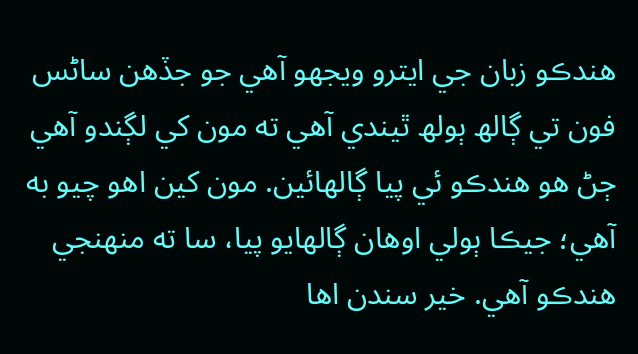ھندڪو زبان جي ايترو ويجھو آھي جو جڏھن ساڻس فون تي ڳالھ ٻولھ ٿيندي آھي ته مون کي لڳندو آھي ڄڻ ھو ھندڪو ئي پيا ڳالھائين. مون کين اھو چيو به آھي؛ جيڪا ٻولي اوھان ڳالھايو پيا، سا ته منھنجي ھندڪو آھي. خير سندن اھا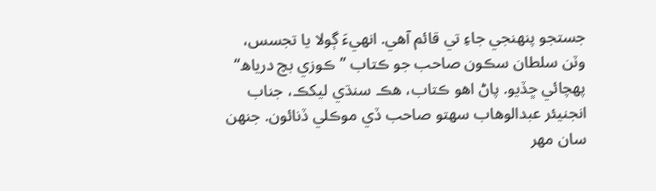جستجو پنھنجي جاءِ تي قائم آھي. انھيءَ ڳولا يا تجسس، وٽن سلطان سڪون صاحب جو ڪتاب ”ڪوزي بچ درياھ“ پھچائي ڇڏيو. پاڻ اھو ڪتاب، ھڪ سنڌي ليکڪ، جناب انجنيئر عبدالوھاب سھتو صاحب ڏي موڪلي ڏنائون. جنھن سان مھر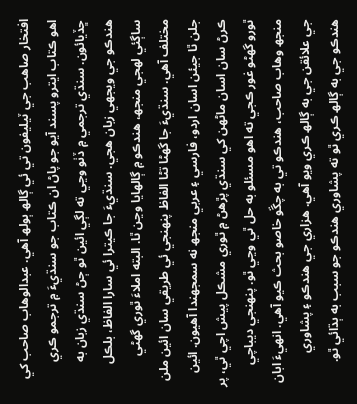افتخار صاھب جي ٽيليفون تي ئي ڳالھ ٻولھ آھي. عبدالوھاب صاحب کي اھو ڪتاب ايترو پسند آيو جو پاڻ ان ڪتاب جو سنڌيءَ ۾ ترجمو ڪري ڇڏيائون. سنڌي ترجمي ۾ ڏٺو وڃي ته لڳي ائين ٿو ڄڻ سنڌي زبان به ھندڪو جي ويجھي زبان ھجي. سنڌيءَ جا ڪيترا ئي سارا الفاظ، بلڪل ساڳئي لھجي منجھ، ھندڪو ۾ ڳالھايا وڃن ٿا. البته املاءَ ٿوري گھڻي مختلف آھي. سنڌيءَ جا گھڻا تڻا الفاظ پنھنجي ئي طريقي سان ائين ملن جلن ٿا جيئن اسان اردو، فارسي ۽ عربي منجھ نه سمجھندا آھيون. ائين ڪرڻ سان اسان ماڻھن کي سنڌي پڙھڻ ۾ ٿوري مشڪل پيش اچي ٿي، پر ٿورو گھڻو غور ڪجي ته اھو مسئلو به حل ٿي وڃي ٿو. پنھنجي ديباچي منجھ وھاب صاحب، ھندڪو تي به چڱو خاصو بحث ڪيو آھي. انھيءَ ابان جي علائقن جي به ڳالھ ڪري ويو آھي. ھزاري جي ھندڪو ۽ پشاوري ھندڪو جي به ڳالھ ڪري ٿو ته پشاوري ھندڪو جو سبب به ٻڌائي ٿو.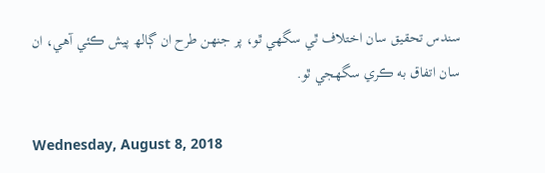سندس تحقيق سان اختلاف ٿي سگھي ٿو، پر جنھن طرح ان ڳالھ پيش ڪئي آھي، ان سان اتفاق به ڪري سگھجي ٿو.

Wednesday, August 8, 2018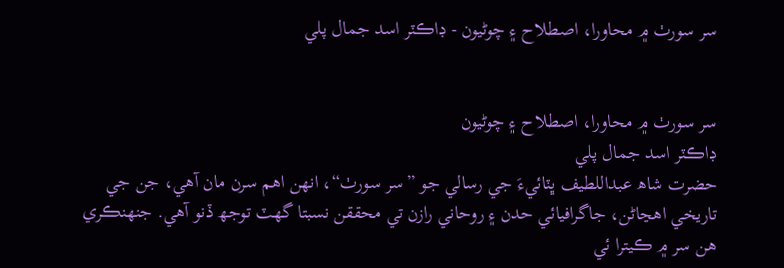سر سورٺ ۾ محاورا، اصطلاح ۽ چوڻيون - ڊاڪٽر اسد جمال پلي


سر سورٺ ۾ محاورا، اصطلاح ۽ چوڻيون
ڊاڪٽر اسد جمال پلي
حضرت شاھ عبداللطيف ڀٽائيءَ جي رسالي جو ”سر سورٺ“، انھن اھم سرن مان آھي، جن جي تاريخي اھڃاڻن، جاگرافيائي حدن ۽ روحاني رازن تي محققن نسبتا گھٽ توجھ ڏنو آھي. جنھنڪري ھن سر ۾ ڪيترا ئي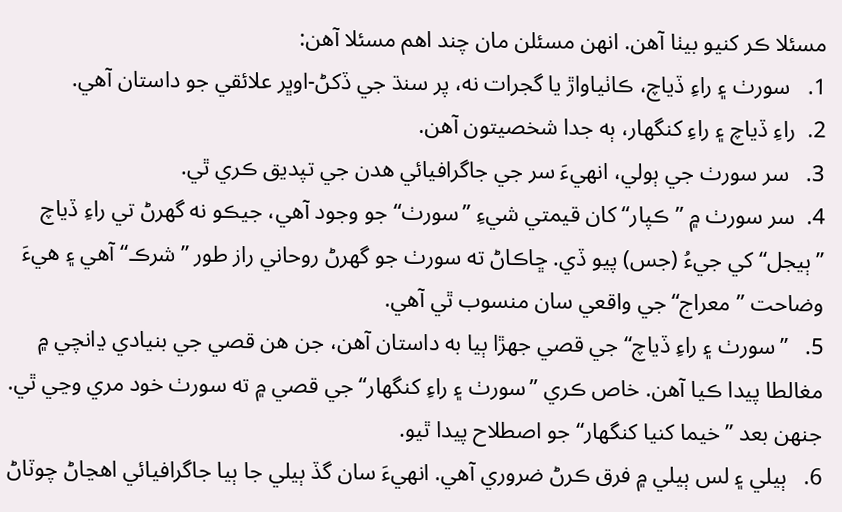مسئلا ڪر کنيو بيٺا آھن. انھن مسئلن مان چند اھم مسئلا آھن:
1.   سورٺ ۽ راءِ ڏياچ، ڪاٺياواڙ يا گجرات نه، پر سنڌ جي ڏکڻ-اوڀر علائقي جو داستان آھي.
2.  راءِ ڏياچ ۽ راءِ کنگھار، ٻه جدا شخصيتون آھن.
3.   سر سورٺ جي ٻولي، انھيءَ سر جي جاگرافيائي ھدن جي تپديق ڪري ٿي.
4.  سر سورٺ ۾ ”ڪپار“ کان قيمتي شيءِ ”سورٺ“ جو وجود آھي، جيڪو نه گھرڻ تي راءِ ڏياچ ”ٻيجل“ کي جيءُ (جس) پيو ڏي. ڇاڪاڻ ته سورٺ جو گھرڻ روحاني راز طور ”شرڪ“ آھي ۽ ھيءَ وضاحت ”معراج“ جي واقعي سان منسوب ٿي آھي.
5.   ”سورٺ ۽ راءِ ڏياچ“ جي قصي جھڙا ٻيا به داستان آھن، جن ھن قصي جي بنيادي ڍانچي ۾ مغالطا پيدا ڪيا آھن. خاص ڪري ”سورٺ ۽ راءِ کنگھار“ جي قصي ۾ ته سورٺ خود مري وڃي ٿي. جنھن بعد ”خيما کنيا کنگھار“ جو اصطلاح پيدا ٿيو.
6.   ٻيلي ۽ لس ٻيلي ۾ فرق ڪرڻ ضروري آھي. انھيءَ سان گڏ ٻيلي جا ٻيا جاگرافيائي اھڃاڻ چوٽاڻ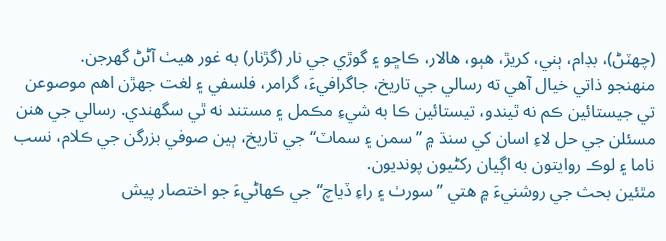(چھٽڻ)، بڊام، ٻني، کريڙ، ھٻو، ھالار، ڪاڇو ۽ گوڙي جي نار (گڙنار) به غور ھيٺ آڻڻ گھرجن.
منھنجو ذاتي خيال آھي ته رسالي جي تاريخ، جاگرافيءَ، گرامر، فلسفي ۽ لغت جھڙن اھم موصوعن تي جيستائين ڪم نه ٿيندو، تيستائين ڪا به شيءِ مڪمل ۽ مستند نه ٿي سگھندي. رسالي جي ھنن مسئلن جي حل لاءِ اسان کي سنڌ ۾ ”سمن ۽ سماٽ“ جي تاريخ، ٻين صوفي بزرگن جي ڪلام، نسب ناما ۽ لوڪ روايتون به اڳيان رکڻيون پونديون.
مٿئين بحث جي روشنيءَ ۾ ھتي ”سورٺ ۽ راءِ ڏياچ“ جي ڪھاڻيءَ جو اختصار پيش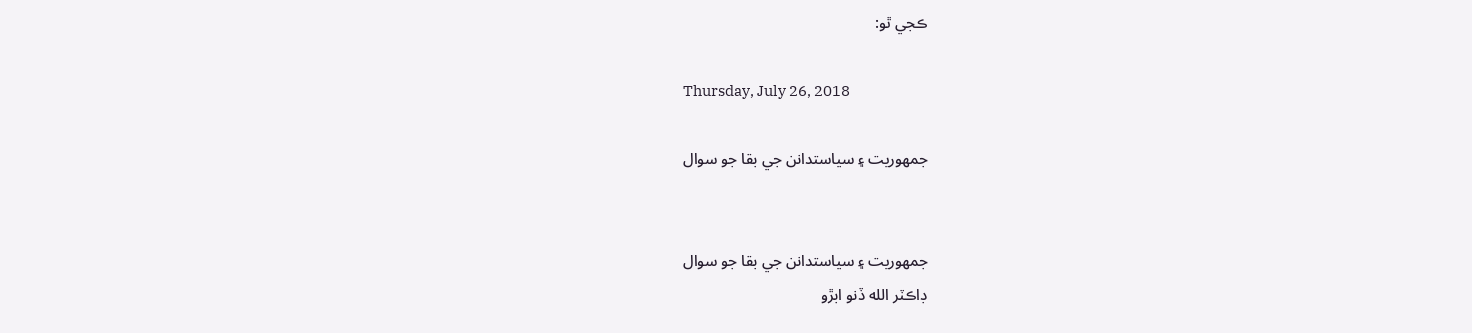ڪجي ٿو:

Thursday, July 26, 2018

جمهوريت ۽ سياستدانن جي بقا جو سوال


جمهوريت ۽ سياستدانن جي بقا جو سوال
ڊاڪٽر الله ڏنو ابڙو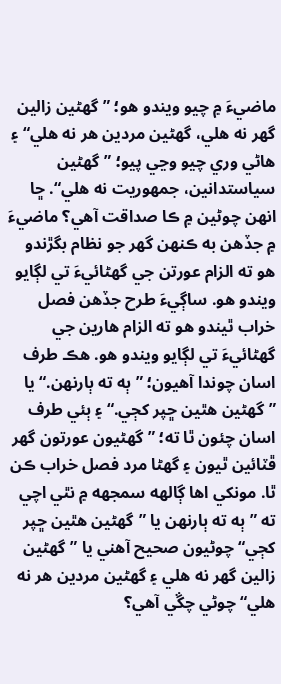ماضيءَ ۾ چيو ويندو هو؛ ”گھڻين زالين گھر نه هلي، گھڻين مردين هر نه هلي“ ۽ هاڻي وري چيو وڃي پيو؛ ”گھڻين سياستدانين، جمهوريت نه هلي“. ڇا انهن چوڻين ۾ ڪا صداقت آهي؟ ماضيءَ ۾ جڏهن به ڪنهن گھر جو نظام بگڙندو هو ته الزام عورتن جي گھڻائيءَ تي لڳايو ويندو هو. ساڳيءَ طرح جڏهن فصل خراب ٿيندو هو ته الزام هارين جي گھڻائيءَ تي لڳايو ويندو هو. هڪ طرف اسان چوندا آهيون؛ ”ٻه ته ٻارنهن.“ يا ”گھڻين هٿين ڇپر کڄي.“ ۽ ٻئي طرف اسان چئون ٿا ته؛ ”گھڻيون عورتون گھر ڦٽائين ٿيون ۽ گھڻا مرد فصل خراب ڪن ٿا. مونکي اها ڳالهه سمجهه ۾ نٿي اچي ته ”ٻه ته ٻارنهن يا ”گھڻين هٿين ڇپر کڄي“ چوڻيون صحيح آهني يا ”گھڻين زالين گھر نه هلي ۽ گھڻين مردين هر نه هلي“ چوڻي چڱي آهي؟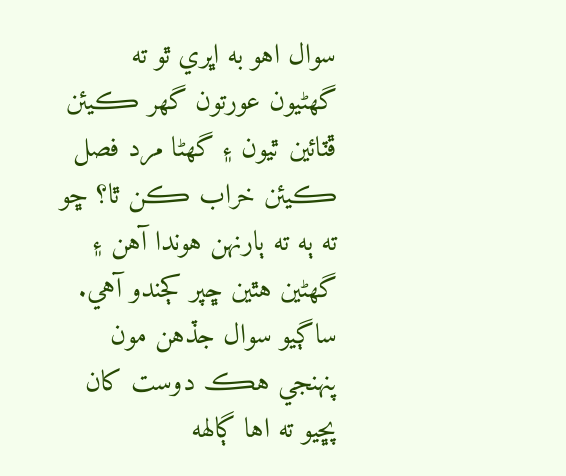سوال اهو به اڀري ٿو ته گھڻيون عورتون گھر ڪيئن ڦٽائين ٿيون ۽ گھڻا مرد فصل ڪيئن خراب ڪن ٿا؟ ڇو ته ٻه ته ٻارنهن هوندا آهن ۽ گھڻين هٿين ڇپر کڄندو آهي. ساڳيو سوال جڏهن مون پنهنجي هڪ دوست کان پڇيو ته اها ڳالهه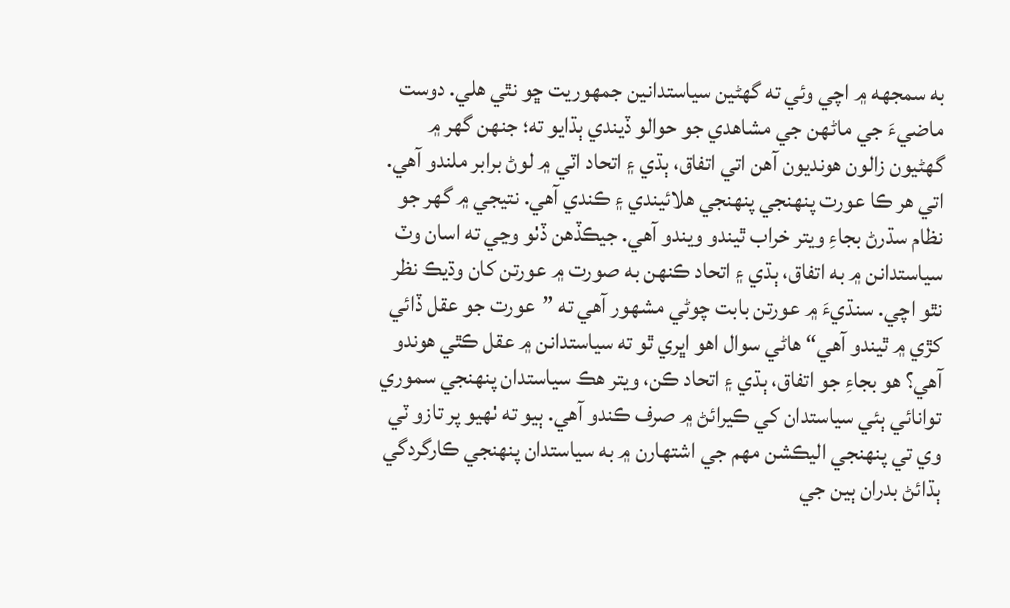به سمجهه ۾ اچي وئي ته گھڻين سياستدانين جمهوريت ڇو نٿي هلي. دوست ماضيءَ جي ماڻهن جي مشاهدي جو حوالو ڏيندي ٻڌايو ته؛ جنهن گھر ۾ گھڻيون زالون هونديون آهن اتي اتفاق، ٻڌي ۽ اتحاد اٽي ۾ لوڻ برابر ملندو آهي. اتي هر ڪا عورت پنهنجي پنهنجي هلائيندي ۽ ڪندي آهي. نتيجي ۾ گھر جو نظام سڌرڻ بجاءِ ويتر خراب ٿيندو ويندو آهي. جيڪڏهن ڏٺو وڃي ته اسان وٽ سياستدانن ۾ به اتفاق، ٻڌي ۽ اتحاد ڪنهن به صورت ۾ عورتن کان وڌيڪ نظر نٿو اچي. سنڌيءَ ۾ عورتن بابت چوڻي مشهور آهي ته ”عورت جو عقل ڏائي کڙي ۾ ٿيندو آهي“ هاڻي سوال اهو اڀري ٿو ته سياستدانن ۾ عقل ڪٿي هوندو آهي؟ هو بجاءِ جو اتفاق، ٻڌي ۽ اتحاد ڪن، ويتر هڪ سياستدان پنهنجي سموري توانائي ٻئي سياستدان کي ڪيرائڻ ۾ صرف ڪندو آهي. ٻيو ته ٺهيو پر تازو ٽي وي تي پنهنجي اليڪشن مهم جي اشتهارن ۾ به سياستدان پنهنجي ڪارگردگي ٻڌائڻ بدران ٻين جي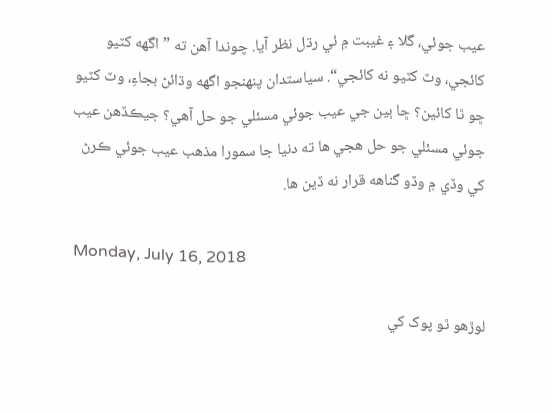عيب جوئي، گلا ۽ غيبت ۾ ئي رڌل نظر آيا. چوندا آهن ته ”اگھه کٽيو کائجي، وٽ کٽيو نه کائجي“. سياستدان پنهنجو اگھه وڌائڻ بجاءِ، وٽ کٽيو ڇو ٿا کائين؟ ڇا ٻين جي عيب جوئي مسئلي جو حل آهي؟ جيڪڏهن عيب جوئي مسئلي جو حل هجي ها ته دنيا جا سمورا مذهب عيب جوئي ڪرڻ کي وڏي ۾ وڏو گناهه قرار نه ڏين ها.

Monday, July 16, 2018

لوڙهو ٿو پوک کي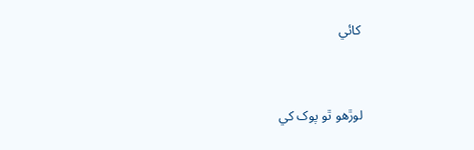کائي


لوڙهو ٿو پوک کي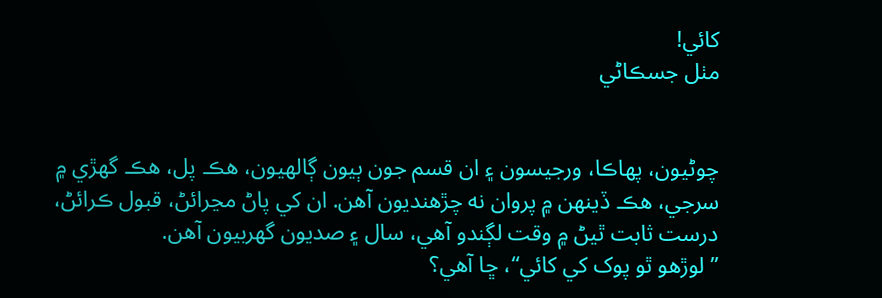کائي!
مٺل جسڪاڻي


چوڻيون، پھاڪا، ورجيسون ۽ ان قسم جون ٻيون ڳالھيون، ھڪ پل، ھڪ گھڙي ۾ سرجي، ھڪ ڏينھن ۾ پروان نه چڙھنديون آھن. ان کي پاڻ مڃرائڻ، قبول ڪرائڻ، درست ثابت ٿيڻ ۾ وقت لڳندو آھي، سال ۽ صديون گھربيون آھن.
”لوڙهو ٿو پوک کي کائي“، ڇا آھي؟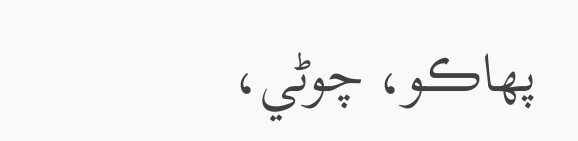پھاڪو، چوڻي،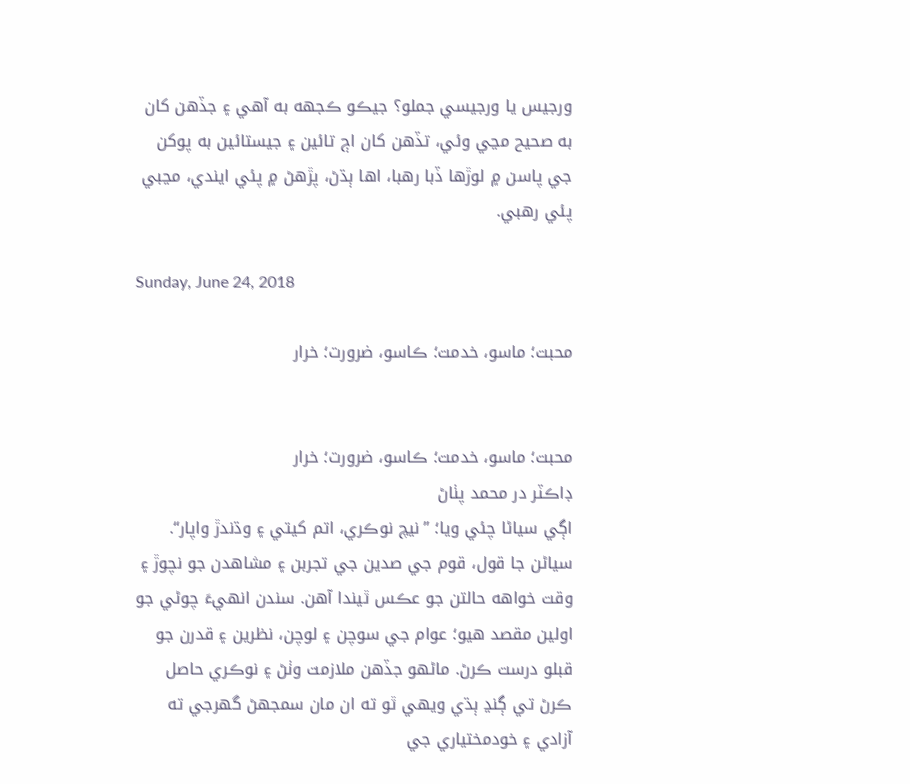ورجيس يا ورجيسي جملو؟ جيڪو ڪجھه به آھي ۽ جڏھن کان به صحيح مڃي وئي، تڏھن کان اڄ تائين ۽ جيستائين به پوکن جي پاسن ۾ لوڙھا ڏبا رھبا، اھا ٻڌڻ، پڙھڻ ۾ پئي ايندي، مڃبي پئي رھبي.

Sunday, June 24, 2018

محبت؛ ماسو، خدمت؛ ڪاسو، ضرورت؛ خرار


محبت؛ ماسو، خدمت؛ ڪاسو، ضرورت؛ خرار
ڊاڪٽر در محمد پٺاڻ
اڳي سياڻا چئي ويا؛ ”نيچ نوڪري، اتم کيتي ۽ وڌندڙ واپار“. سياڻن جا قول، قوم جي صدين جي تجربن ۽ مشاهدن جو نچوڙ ۽ وقت خواهه حالتن جو عڪس ٿيندا آهن. سندن انهيءَ چوڻي جو اولين مقصد هيو؛ عوام جي سوچن ۽ لوچن، نظرين ۽ قدرن جو قبلو درست ڪرڻ. ماڻهو جڏهن ملازمت وٺڻ ۽ نوڪري حاصل ڪرڻ تي ڳنڍ ٻڌي ويهي ٿو ته ان مان سمجهڻ گهرجي ته آزادي ۽ خودمختياري جي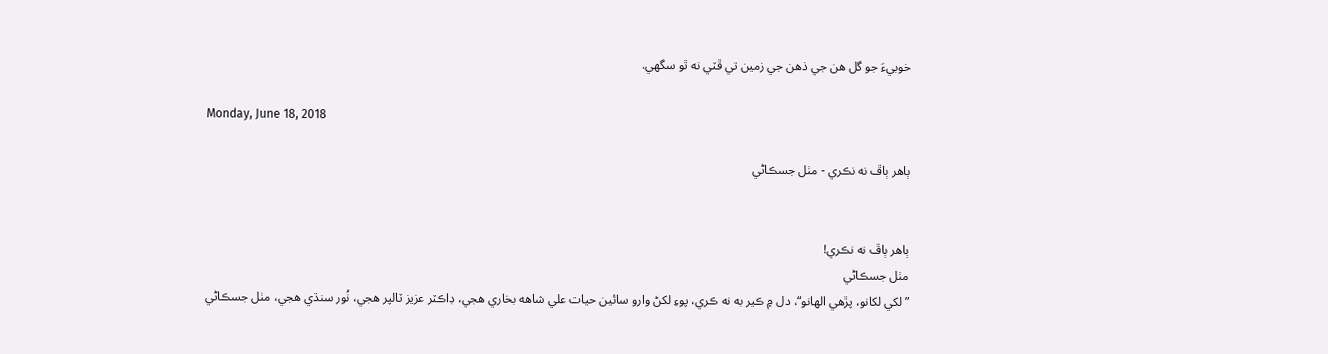خوبيءَ جو گل هن جي ذهن جي زمين تي ڦٽي نه ٿو سگهي.

Monday, June 18, 2018

ٻاهر ٻاڦ نه نڪري - مٺل جسڪاڻي


ٻاهر ٻاڦ نه نڪري!
مٺل جسڪاڻي
”لکي لکانو، پڙهي الهانو“، دل ۾ ڪير به نه ڪري، پوءِ لکڻ وارو سائين حيات علي شاهه بخاري هجي، ڊاڪٽر عزيز ٽالپر هجي، نُور سنڌي هجي، مٺل جسڪاڻي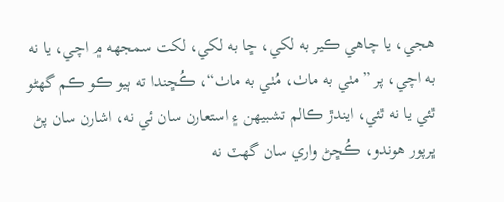هجي، يا چاهي ڪير به لکي، ڇا به لکي، لکت سمجهه ۾ اچي، يا نه به اچي، پر ”مٺي به ماٺ، مُٺي به ماٺ“، ڪُڇندا ته ٻيو ڪو ڪم گهڻو ٿئي يا نه ٿئي، ايندڙ ڪالم تشبيهن ۽ استعارن سان ئي نه، اشارن سان پڻ ڀرپور هوندو، ڪُڇڻ واري سان گهٽ نه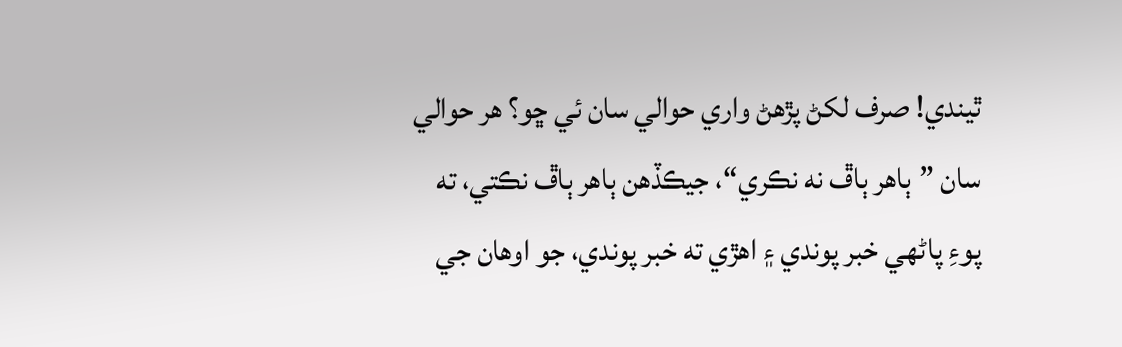ٿيندي! صرف لکڻ پڙهڻ واري حوالي سان ئي ڇو؟ هر حوالي سان ”ٻاهر ٻاڦ نه نڪري“، جيڪڏهن ٻاهر ٻاڦ نڪتي، ته پوءِ پاڻهي خبر پوندي ۽ اهڙي ته خبر پوندي، جو اوهان جي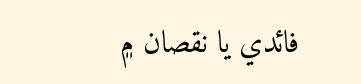فائدي يا نقصان ۾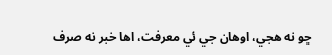ڇو نه هجي، اوهان جي ئي معرفت، اها خبر نه صرف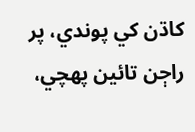کاڌن کي پوندي، پر راڄن تائين پهچي،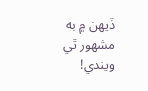ڏيهن ۾ به مشهور ٿي ويندي!